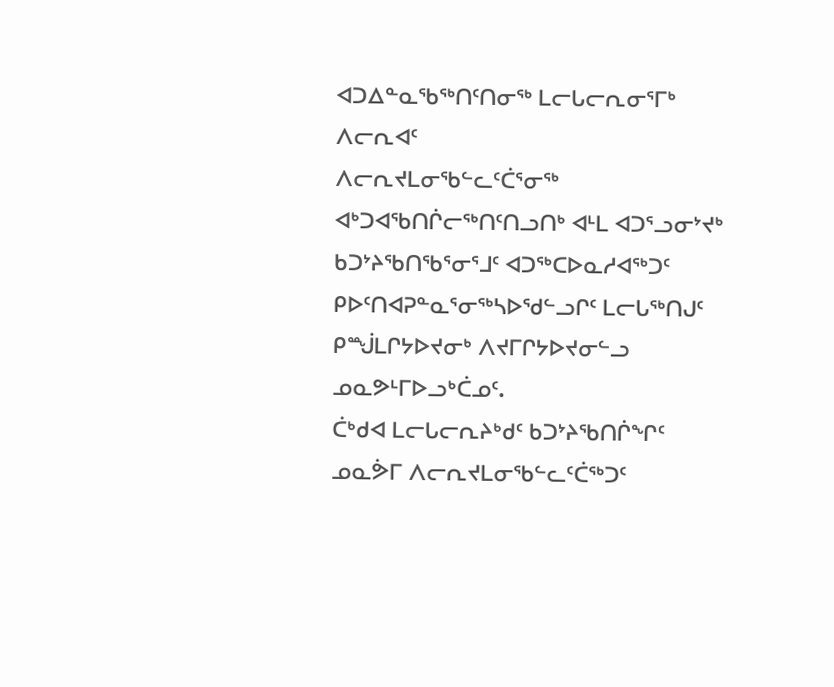ᐊᑐᐃᓐᓇᖃᖅᑎᑦᑎᓂᖅ ᒪᓕᒐᓕᕆᓂᕐᒥᒃ ᐱᓕᕆᐊᑦ
ᐱᓕᕆᔪᒪᓂᖃᓪᓚᑦᑖᕐᓂᖅ ᐊᒃᑐᐊᖃᑎᒌᓕᖅᑎᑦᑎᓗᑎᒃ ᐊᒻᒪ ᐊᑐᕐᓗᓂᔾᔪᒃ ᑲᑐᔾᔨᖃᑎᖃᕐᓂᕐᒧᑦ ᐊᑐᖅᑕᐅᓇᓱᐊᖅᑐᑦ ᑭᐅᑦᑎᐊᕈᓐᓇᕐᓂᖅᓴᐅᖁᓪᓗᒋᑦ ᒪᓕᒐᖅᑎᒍᑦ ᑭᙴᒪᒋᔭᐅᔪᓂᒃ ᐱᔪᒥᒋᔭᐅᔪᓂᓪᓗ ᓄᓇᕗᒻᒥᐅᓗᒃᑖᓄᑦ.
ᑖᒃᑯᐊ ᒪᓕᒐᓕᕆᔨᒃᑯᑦ ᑲᑐᔾᔨᖃᑎᒌᖏᑦ ᓄᓇᕘᒥ ᐱᓕᕆᔪᒪᓂᖃᓪᓚᑦᑖᖅᑐᑦ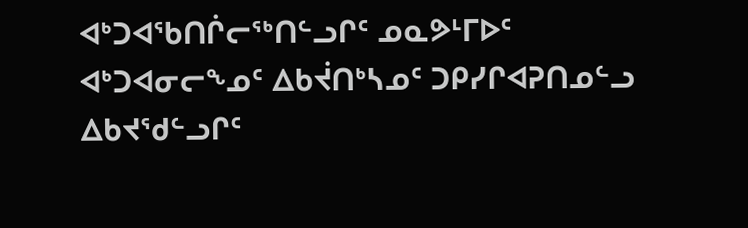ᐊᒃᑐᐊᖃᑎᒌᓕᖅᑎᓪᓗᒋᑦ ᓄᓇᕗᒻᒥᐅᑦ ᐊᒃᑐᐊᓂᓕᖕᓄᑦ ᐃᑲᔫᑎᒃᓴᓄᑦ ᑐᑭᓯᒋᐊᕈᑎᓄᓪᓗ ᐃᑲᔪᖁᓪᓗᒋᑦ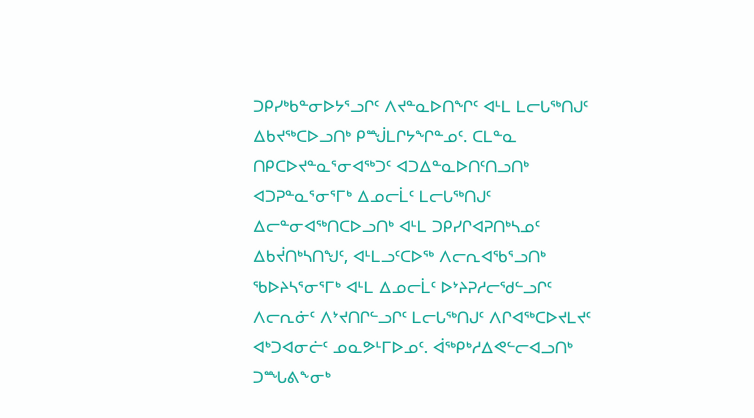ᑐᑭᓯᒃᑲᓐᓂᐅᔭᕐᓗᒋᑦ ᐱᔪᓐᓇᐅᑎᖏᑦ ᐊᒻᒪ ᒪᓕᒐᖅᑎᒍᑦ ᐃᑲᔪᖅᑕᐅᓗᑎᒃ ᑭᙴᒪᒋᔭᖏᓐᓄᑦ. ᑕᒪᓐᓇ ᑎᑭᑕᐅᔪᓐᓇᕐᓂᐊᖅᑐᑦ ᐊᑐᐃᓐᓇᐅᑎᑦᑎᓗᑎᒃ ᐊᑐᕈᓐᓇᕐᓂᕐᒥᒃ ᐃᓄᓕᒫᑦ ᒪᓕᒐᖅᑎᒍᑦ ᐃᓕᓐᓂᐊᖅᑎᑕᐅᓗᑎᒃ ᐊᒻᒪ ᑐᑭᓯᒋᐊᕈᑎᒃᓴᓄᑦ ᐃᑲᔫᑎᒃᓴᑎᖑᑦ, ᐊᒻᒪᓗᑦᑕᐅᖅ ᐱᓕᕆᐊᖃᕐᓗᑎᒃ ᖃᐅᔨᓴᕐᓂᕐᒥᒃ ᐊᒻᒪ ᐃᓄᓕᒫᑦ ᐅᔾᔨᕈᓱᓕᖁᓪᓗᒋᑦ ᐱᓕᕆᓃᑦ ᐱᔾᔪᑎᒋᓪᓗᒋᑦ ᒪᓕᒐᖅᑎᒍᑦ ᐱᒋᐊᖅᑕᐅᔪᒪᔪᑦ ᐊᒃᑐᐊᓂᓖᑦ ᓄᓇᕗᒻᒥᐅᓄᑦ. ᐋᖅᑭᒃᓱᐃᕙᓪᓕᐊᓗᑎᒃ ᑐᙵᕕᖕᓂᒃ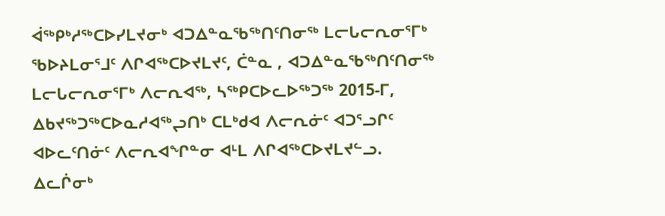ᐋᖅᑭᒃᓱᖅᑕᐅᓯᒪᔪᓂᒃ ᐊᑐᐃᓐᓇᖃᖅᑎᑦᑎᓂᖅ ᒪᓕᒐᓕᕆᓂᕐᒥᒃ ᖃᐅᔨᒪᓂᕐᒧᑦ ᐱᒋᐊᖅᑕᐅᔪᒪᔪᑦ, ᑖᓐᓇ , ᐊᑐᐃᓐᓇᖃᖅᑎᑦᑎᓂᖅ ᒪᓕᒐᓕᕆᓂᕐᒥᒃ ᐱᓕᕆᐊᖅ, ᓴᖅᑭᑕᐅᓚᐅᖅᑐᖅ 2015-ᒥ, ᐃᑲᔪᖅᑐᖅᑕᐅᓇᓱᐊᖅᖢᑎᒃ ᑕᒪᒃᑯᐊ ᐱᓕᕆᓃᑦ ᐊᑐᕐᓗᒋᑦ ᐊᐅᓚᑦᑎᓃᑦ ᐱᓕᕆᐊᖏᓐᓂ ᐊᒻᒪ ᐱᒋᐊᖅᑕᐅᔪᒪᔪᓪᓗ.
ᐃᓚᒌᓂᒃ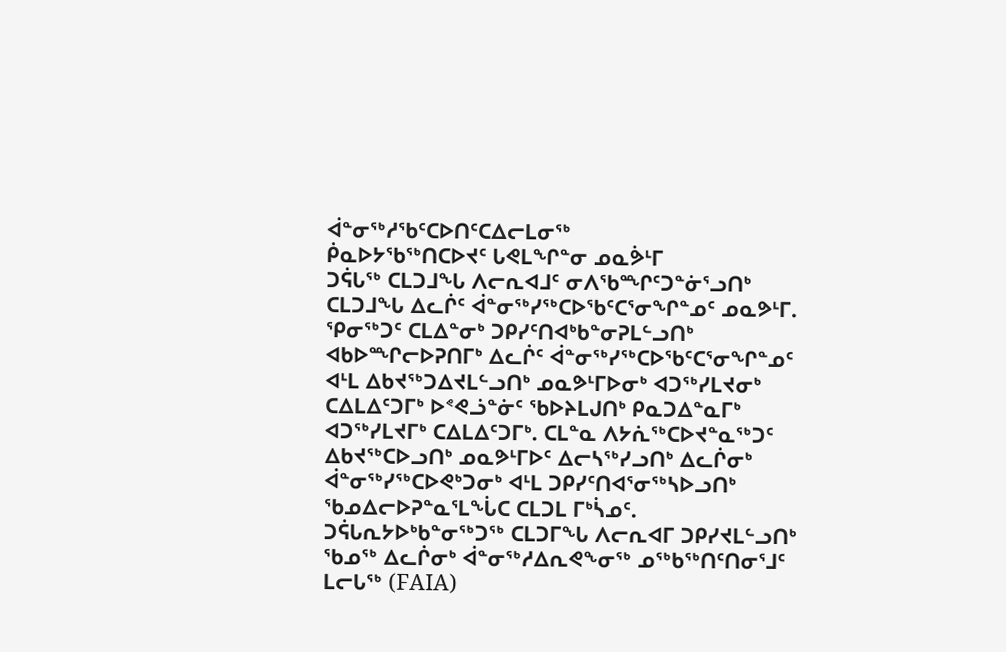ᐋᓐᓂᖅᓱᖃᑦᑕᐅᑎᑦᑕᐃᓕᒪᓂᖅ
ᑮᓇᐅᔭᖃᖅᑎᑕᐅᔪᑦ ᒐᕙᒪᖏᓐᓂ ᓄᓇᕘᒻᒥ
ᑐᕌᒐᖅ ᑕᒪᑐᒧᖓ ᐱᓕᕆᐊᒧᑦ ᓂᐱᖃᙱᑦᑐᓐᓃᕐᓗᑎᒃ ᑕᒪᑐᒧᖓ ᐃᓚᒌᑦ ᐋᓐᓂᖅᓯᖅᑕᐅᖃᑦᑕᕐᓂᖏᓐᓄᑦ ᓄᓇᕗᒻᒥ. ᕿᓂᖅᑐᑦ ᑕᒪᐃᓐᓂᒃ ᑐᑭᓯᑦᑎᐊᒃᑲᓐᓂᕈᒪᓪᓗᑎᒃ ᐊᑲᐅᙱᓕᐅᕈᑎᒥᒃ ᐃᓚᒌᑦ ᐋᓐᓂᖅᓯᖅᑕᐅᖃᑦᑕᕐᓂᖏᓐᓄᑦ ᐊᒻᒪ ᐃᑲᔪᖅᑐᐃᔪᒪᓪᓗᑎᒃ ᓄᓇᕗᒻᒥᐅᓂᒃ ᐊᑐᖅᓯᒪᔪᓂᒃ ᑕᐃᒪᐃᑦᑐᒥᒃ ᐅᕝᕙᓘᓐᓃᑦ ᖃᐅᔨᒪᒍᑎᒃ ᑭᓇᑐᐃᓐᓇᒥᒃ ᐊᑐᖅᓯᒪᔪᒥᒃ ᑕᐃᒪᐃᑦᑐᒥᒃ. ᑕᒪᓐᓇ ᐱᔭᕇᖅᑕᐅᔪᓐᓇᖅᑐᑦ ᐃᑲᔪᖅᑕᐅᓗᑎᒃ ᓄᓇᕗᒻᒥᐅᑦ ᐃᓕᓴᖅᓯᓗᑎᒃ ᐃᓚᒌᓂᒃ ᐋᓐᓂᖅᓯᖅᑕᐅᕙᒃᑐᓂᒃ ᐊᒻᒪ ᑐᑭᓯᑦᑎᐊᕐᓂᖅᓴᐅᓗᑎᒃ ᖃᓄᐃᓕᐅᕈᓐᓇᕐᒪᖔᑕ ᑕᒪᑐᒪ ᒥᒃᓵᓄᑦ. ᑐᕌᒐᕆᔭᐅᒃᑲᓐᓂᖅᑐᖅ ᑕᒪᑐᒥᖓ ᐱᓕᕆᐊᒥ ᑐᑭᓯᔪᒪᓪᓗᑎᒃ ᖃᓄᖅ ᐃᓚᒌᓂᒃ ᐋᓐᓂᖅᓱᐃᕆᕙᖕᓂᖅ ᓄᖅᑲᖅᑎᑦᑎᓂᕐᒧᑦ ᒪᓕᒐᖅ (FAIA)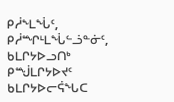ᑭᓲᖕᒪᖔᑦ, ᑭᓲᙱᒻᒪᖔᓪᓘᓐᓃᑦ, ᑲᒪᒋᔭᐅᓗᑎᒃ ᑭᙴᒪᒋᔭᐅᔪᑦ ᑲᒪᒋᔭᐅᓕᕌᖓᑕ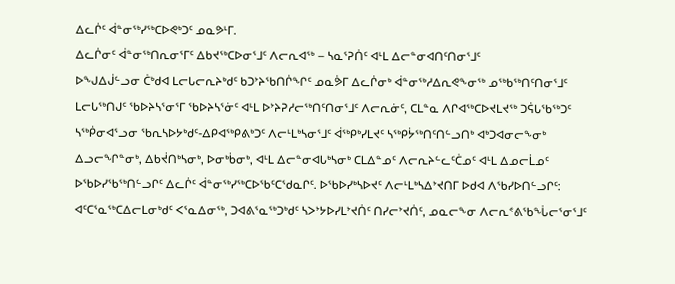ᐃᓚᒌᑦ ᐋᓐᓂᖅᓯᖅᑕᐅᕙᒃᑐᑦ ᓄᓇᕗᒻᒥ.
ᐃᓚᒌᓂᑦ ᐋᓐᓂᖅᑎᕆᓂᕐᒥᑦ ᐃᑲᔪᖅᑕᐅᓂᕐᒧᑦ ᐱᓕᕆᐊᖅ – ᓴᓇᕐᕈᑏᑦ ᐊᒻᒪ ᐃᓕᓐᓂᐊᑎᑦᑎᓂᕐᒧᑦ
ᐅᖑᐃᒎᓪᓗᓂ ᑖᒃᑯᐊ ᒪᓕᒐᓕᕆᔨᒃᑯᑦ ᑲᑐᔾᔨᖃᑎᒌᖏᑦ ᓄᓇᕘᒥ ᐃᓚᒌᓂᒃ ᐋᓐᓂᖅᓱᐃᕆᕙᖕᓂᖅ ᓄᖅᑲᖅᑎᑦᑎᓂᕐᒧᑦ ᒪᓕᒐᖅᑎᒍᑦ ᖃᐅᔨᓴᕐᓂᕐᒥ ᖃᐅᔨᓴᕐᓃᑦ ᐊᒻᒪ ᐅᔾᔨᕈᓱᓕᖅᑎᑦᑎᓂᕐᒧᑦ ᐱᓕᕆᓃᑦ, ᑕᒪᓐᓇ ᐱᒋᐊᖅᑕᐅᔪᒪᔪᖅ ᑐᕌᒐᖃᖅᑐᑦ ᓴᖅᑮᓂᐊᕐᓗᓂ ᖃᕆᓴᐅᔭᒃᑯᑦ-ᐃᑭᐊᖅᑭᕕᒃᑐᑦ ᐱᓕᒻᒪᒃᓴᓂᕐᒧᑦ ᐋᖅᑭᒃᓯᒪᔪᑦ ᓴᖅᑭᔮᖅᑎᑦᑎᓪᓗᑎᒃ ᐊᒃᑐᐊᓂᓕᖕᓂᒃ ᐃᓗᓕᖏᓐᓂᒃ, ᐃᑲᔫᑎᒃᓴᓂᒃ, ᐅᓂᒃᑳᓂᒃ, ᐊᒻᒪ ᐃᓕᓐᓂᐊᒐᒃᓴᓂᒃ ᑕᒪᐃᓐᓄᑦ ᐱᓕᕆᔨᓪᓚᑦᑖᓄᑦ ᐊᒻᒪ ᐃᓄᓕᒫᓄᑦ ᐅᖃᐅᓯᖃᖅᑎᓪᓗᒋᑦ ᐃᓚᒌᑦ ᐋᓐᓂᖅᓯᖅᑕᐅᖃᑦᑕᖁᓇᒋᑦ. ᐅᖃᐅᓯᒃᓴᐅᔪᑦ ᐱᓕᒻᒪᒃᓴᐃᔾᔪᑎᒥ ᐅᑯᐊ ᐱᖃᓯᐅᑎᓪᓗᒋᑦ: ᐊᑦᑕᕐᓇᖅᑕᐃᓕᒪᓂᒃᑯᑦ ᐸᕐᓇᐃᓂᖅ, ᑐᐊᕕᕐᓇᖅᑐᒃᑯᑦ ᓴᐳᔾᔭᐅᓯᒪᔾᔪᑏᑦ ᑎᓯᓕᔾᔪᑏᑦ, ᓄᓇᓕᖕᓂ ᐱᓕᕆᕝᕕᖃᖔᓕᕐᓂᕐᒧᑦ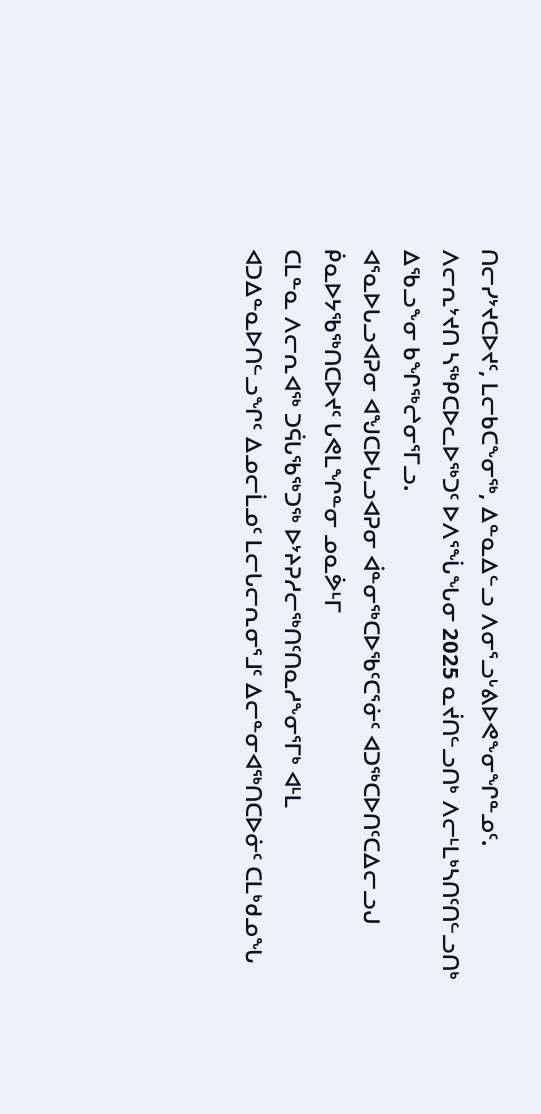ᑎᓕᓯᔾᔪᑕᐅᔪᑦ, ᒪᓕᑲᑕᖕᓂᖅ, ᐃᓐᓇᐃᓪᓗ ᐱᓂᕐᓗᒡᕕᐅᕙᖕᓂᖏᓐᓄᑦ.
ᐱᓕᕆᔾᔪᑎ ᓴᖅᑭᑕᐅᓚᐅᖅᑐᑦ ᐅᐱᕐᖔᖓᓂ 2025 ᓇᔫᑎᓪᓗᑎᒃ ᐱᓕᒻᒪᒃᓴᑎᑦᑎᓪᓗᑎᒃ ᐃᖃᓗᖕᓂ ᑲᖏᖅᖠᓂᕐᒥᓗ.
ᐊᕐᓇᐅᒐᓗᐊᕈᓂ ᐊᖑᑕᐅᒐᓗᐊᕈᓂ ᐋᓐᓂᖅᑕᐅᖃᑦᑕᕐᓃᑦ ᐊᑐᖅᑕᐅᑎᑦᑕᐃᓕᓗᒍ
ᑮᓇᐅᔭᖃᖅᑎᑕᐅᔪᑦ ᒐᕙᒪᖏᓐᓂ ᓄᓇᕘᒻᒥ
ᑕᒪᓐᓇ ᐱᓕᕆᐊᖅ ᑐᕌᒐᖃᖅᑐᖅ ᐅᔾᔨᕈᓱᓕᖅᑎᑦᑎᓇᓱᖕᓂᕐᒥᒃ ᐊᒻᒪ ᐊᑐᐃᓐᓇᐅᑎᓪᓗᖏᑦ ᐃᓄᓕᒫᓄᑦ ᒪᓕᒐᓕᕆᓂᕐᒧᑦ ᐃᓕᓐᓂᐊᖅᑎᑕᐅᓃᑦ ᑕᒪᒃᑯᓄᖓ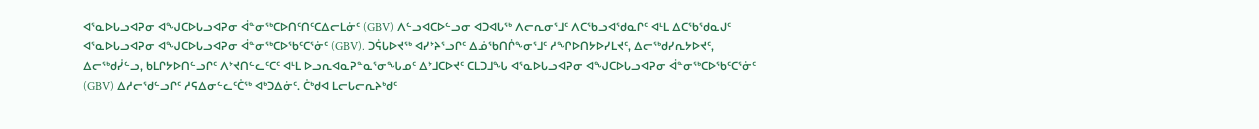ᐊᕐᓇᐅᒐᓗᐊᕈᓂ ᐊᖑᑕᐅᒐᓗᐊᕈᓂ ᐋᓐᓂᖅᑕᐅᑎᑦᑎᑦᑕᐃᓕᒪᓃᑦ (GBV) ᐱᓪᓗᐊᑕᐅᓪᓗᓂ ᐊᑐᐊᒐᖅ ᐱᓕᕆᓂᕐᒧᑦ ᐱᑕᖃᓗᐊᖁᓇᒋᑦ ᐊᒻᒪ ᐃᑕᖃᖁᓇᒍᑦ ᐊᕐᓇᐅᒐᓗᐊᕈᓂ ᐊᖑᑕᐅᒐᓗᐊᕈᓂ ᐋᓐᓂᖅᑕᐅᖃᑦᑕᕐᓃᑦ (GBV). ᑐᕌᒐᐅᔪᖅ ᐊᓯᔾᔨᕐᓗᒋᑦ ᐃᓅᖃᑎᒌᖕᓂᕐᒧᑦ ᓱᖏᐅᑎᔭᐅᓯᒪᔪᑦ, ᐃᓕᖅᑯᓯᕆᔭᐅᔪᑦ, ᐃᓕᖅᑯᓰᓪᓗ, ᑲᒪᒋᔭᐅᑎᓪᓗᒋᑦ ᐱᔾᔪᑎᓪᓚᑦᑕᑦ ᐊᒻᒪ ᐅᓗᕆᐊᓇᕈᓐᓇᕐᓂᖓᓄᑦ ᐃᔾᒧᑕᐅᔪᑦ ᑕᒪᑐᒧᖓ ᐊᕐᓇᐅᒐᓗᐊᕈᓂ ᐊᖑᑕᐅᒐᓗᐊᕈᓂ ᐋᓐᓂᖅᑕᐅᖃᑦᑕᕐᓃᑦ (GBV) ᐃᓱᓕᖁᓪᓗᒋᑦ ᓱᕋᐃᓂᓪᓚᑦᑖᖅ ᐊᒃᑐᐃᓃᑦ. ᑖᒃᑯᐊ ᒪᓕᒐᓕᕆᔨᒃᑯᑦ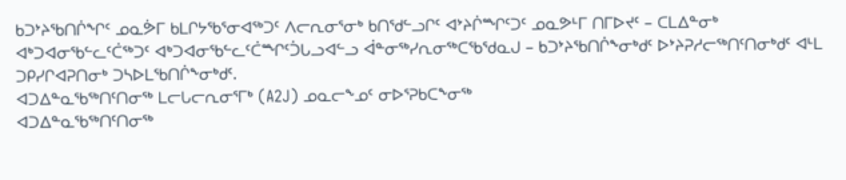ᑲᑐᔾᔨᖃᑎᒌᖏᑦ ᓄᓇᕘᒥ ᑲᒪᒋᔭᖃᕐᓂᐊᖅᑐᑦ ᐱᓕᕆᓂᕐᓂᒃ ᑲᑎᖁᓪᓗᒋᑦ ᐊᔾᔨᒌᙱᑦᑐᑦ ᓄᓇᕗᒻᒥ ᑎᒥᐅᔪᑦ – ᑕᒪᐃᓐᓂᒃ ᐊᒃᑐᐊᓂᖃᓪᓚᑦᑖᖅᑐᑦ ᐊᒃᑐᐊᓂᖃᓪᓚᑦᑖᙱᑦᑑᒐᓗᐊᓪᓗ ᐋᓐᓂᖅᓯᕆᓂᖅᑕᖃᖁᓇᒍ – ᑲᑐᔾᔨᖃᑎᒌᖕᓂᒃᑯᑦ ᐅᔾᔨᕈᓱᓕᖅᑎᑦᑎᓂᒃᑯᑦ ᐊᒻᒪ ᑐᑭᓯᒋᐊᕈᑎᓂᒃ ᑐᓴᐅᒪᖃᑎᒌᖕᓂᒃᑯᑦ.
ᐊᑐᐃᓐᓇᖃᖅᑎᑦᑎᓂᖅ ᒪᓕᒐᓕᕆᓂᕐᒥᒃ (A2J) ᓄᓇᓕᖕᓄᑦ ᓂᐅᕐᕈᑲᑕᖕᓂᖅ
ᐊᑐᐃᓐᓇᖃᖅᑎᑦᑎᓂᖅ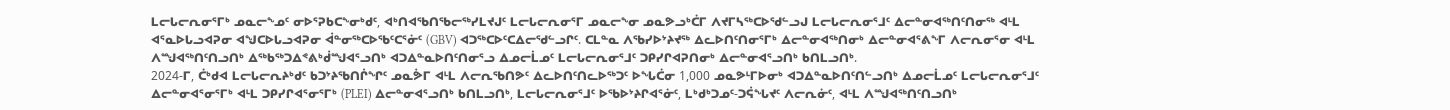ᒪᓕᒐᓕᕆᓂᕐᒥᒃ ᓄᓇᓕᖕᓄᑦ ᓂᐅᕐᕈᑲᑕᖕᓂᒃᑯᑦ, ᐊᒃᑎᐊᖃᑎᖃᓕᖅᓯᒪᔪᒍᑦ ᒪᓕᒐᓕᕆᓂᕐᒥ ᓄᓇᓕᖕᓂ ᓄᓇᕗᓗᒃᑖᒥ ᐱᔪᒥᓴᖅᑕᐅᖁᓪᓗᒍ ᒪᓕᒐᓕᕆᓂᕐᒧᑦ ᐃᓕᓐᓂᐊᖅᑎᑦᑎᓂᖅ ᐊᒻᒪ ᐊᕐᓇᐅᒐᓗᐊᕈᓂ ᐊᖑᑕᐅᒐᓗᐊᕈᓂ ᐋᓐᓂᖅᑕᐅᖃᑦᑕᕐᓃᑦ (GBV) ᐊᑐᖅᑕᐅᑦᑕᐃᓕᖁᓪᓗᒋᑦ. ᑕᒪᓐᓇ ᐱᖃᓯᐅᔾᔨᔪᖅ ᐃᓚᐅᑎᑦᑎᓂᕐᒥᒃ ᐃᓕᓐᓂᐊᖅᑎᓂᒃ ᐃᓕᓐᓂᐊᕐᕕᖕᒥ ᐱᓕᕆᓂᕐᓂ ᐊᒻᒪ ᐱᙳᐊᖅᑎᑦᑎᓗᑎᒃ ᐃᖅᑲᖅᑐᐃᕝᕕᒃᑰᙳᐊᕐᓗᑎᒃ ᐊᑐᐃᓐᓇᐅᑎᑦᑎᓂᕐᓗ ᐃᓄᓕᒫᓄᑦ ᒪᓕᒐᓕᕆᓂᕐᒧᑦ ᑐᑭᓯᒋᐊᕈᑎᓂᒃ ᐃᓕᓐᓂᐊᕐᓗᑎᒃ ᑲᑎᒪᓗᑎᒃ.
2024-ᒥ, ᑖᒃᑯᐊ ᒪᓕᒐᓕᕆᔨᒃᑯᑦ ᑲᑐᔾᔨᖃᑎᒌᖏᑦ ᓄᓇᕘᒥ ᐊᒻᒪ ᐱᓕᕆᖃᑎᕗᑦ ᐃᓚᐅᑎᑦᑎᓚᐅᖅᑐᑦ ᐅᖓᑖᓂ 1,000 ᓄᓇᕗᒻᒥᐅᓂᒃ ᐊᑐᐃᓐᓇᐅᑎᑦᑎᓪᓗᑎᒃ ᐃᓄᓕᒫᓄᑦ ᒪᓕᒐᓕᕆᓂᕐᒧᑦ ᐃᓕᓐᓂᐊᕐᓂᕐᒥᒃ ᐊᒻᒪ ᑐᑭᓯᒋᐊᕐᓂᕐᒥᒃ (PLEI) ᐃᓕᓐᓂᐊᕐᓗᑎᒃ ᑲᑎᒪᓗᑎᒃ, ᒪᓕᒐᓕᕆᓂᕐᒧᑦ ᐅᖃᐅᔾᔨᒋᐊᕐᓃᑦ, ᒪᒃᑯᒃᑐᓄᑦ-ᑐᕌᖓᔪᑦ ᐱᓕᕆᓃᑦ, ᐊᒻᒪ ᐱᙳᐊᖅᑎᑦᑎᓗᑎᒃ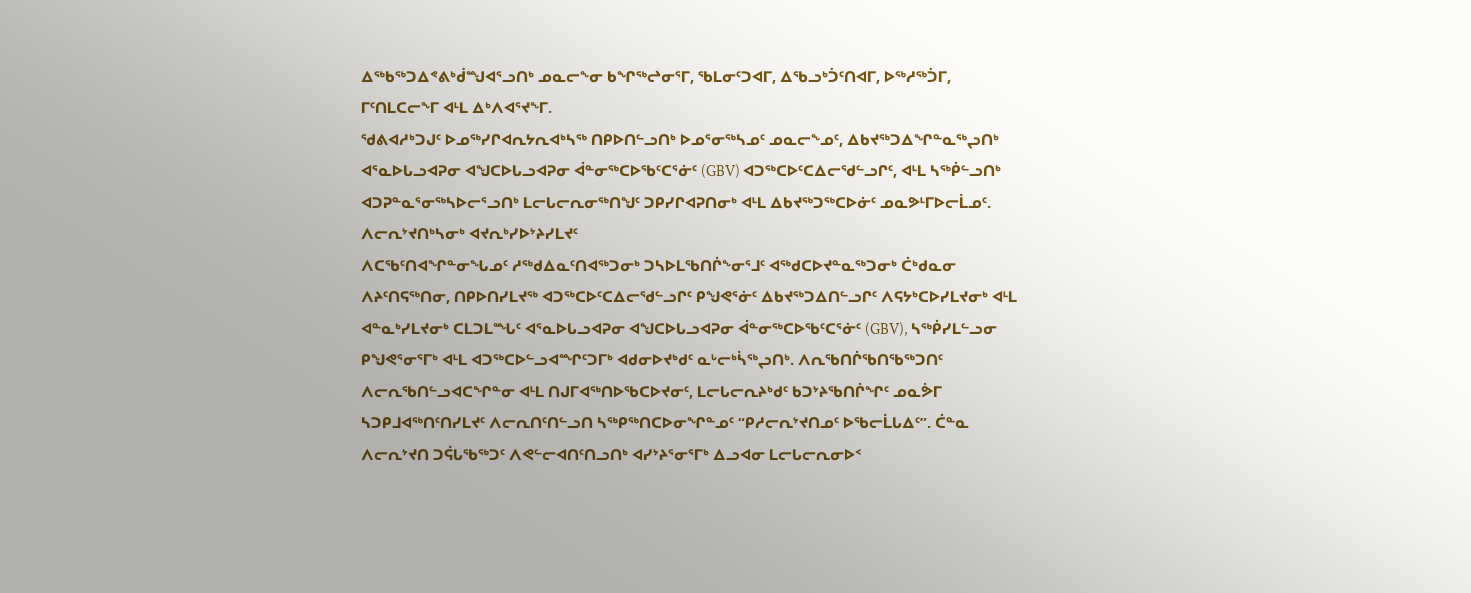ᐃᖅᑲᖅᑐᐃᕝᕕᒃᑰᙳᐊᕐᓗᑎᒃ ᓄᓇᓕᖕᓂ ᑲᖏᖅᖠᓂᕐᒥ, ᖃᒪᓂᑦᑐᐊᒥ, ᐃᖃᓗᒃᑑᑦᑎᐊᒥ, ᐅᖅᓱᖅᑑᒥ, ᒥᑦᑎᒪᑕᓕᖕᒥ ᐊᒻᒪ ᐃᒃᐱᐊᕐᔪᖕᒥ.
ᖁᕕᐊᓱᒃᑐᒍᑦ ᐅᓄᖅᓯᒋᐊᕆᔭᕆᐊᒃᓴᖅ ᑎᑭᐅᑎᓪᓗᑎᒃ ᐅᓄᕐᓂᖅᓴᓄᑦ ᓄᓇᓕᖕᓄᑦ, ᐃᑲᔪᖅᑐᐃᖏᓐᓇᖅᖢᑎᒃ ᐊᕐᓇᐅᒐᓗᐊᕈᓂ ᐊᖑᑕᐅᒐᓗᐊᕈᓂ ᐋᓐᓂᖅᑕᐅᖃᑦᑕᕐᓃᑦ (GBV) ᐊᑐᖅᑕᐅᑦᑕᐃᓕᖁᓪᓗᒋᑦ, ᐊᒻᒪ ᓴᖅᑮᓪᓗᑎᒃ ᐊᑐᕈᓐᓇᕐᓂᖅᓴᐅᓕᕐᓗᑎᒃ ᒪᓕᒐᓕᕆᓂᖅᑎᖑᑦ ᑐᑭᓯᒋᐊᕈᑎᓂᒃ ᐊᒻᒪ ᐃᑲᔪᖅᑐᖅᑕᐅᓃᑦ ᓄᓇᕗᒻᒥᐅᓕᒫᓄᑦ.
ᐱᓕᕆᔾᔪᑎᒃᓴᓂᒃ ᐊᔪᕆᒃᓯᐅᔾᔨᓯᒪᔪᑦ
ᐱᑕᖃᑦᑎᐊᖏᓐᓂᖓᓄᑦ ᓱᖅᑯᐃᓇᑦᑎᐊᖅᑐᓂᒃ ᑐᓴᐅᒪᖃᑎᒌᖕᓂᕐᒧᑦ ᐊᖅᑯᑕᐅᔪᓐᓇᖅᑐᓂᒃ ᑖᒃᑯᓇᓂ ᐱᔨᑦᑎᕋᖅᑎᓂ, ᑎᑭᐅᑎᓯᒪᔪᖅ ᐊᑐᖅᑕᐅᑦᑕᐃᓕᖁᓪᓗᒋᑦ ᑭᖑᕙᕐᓃᑦ ᐃᑲᔪᖅᑐᐃᑎᓪᓗᒋᑦ ᐱᕋᔭᒃᑕᐅᓯᒪᔪᓂᒃ ᐊᒻᒪ ᐊᓐᓇᒃᓯᒪᔪᓂᒃ ᑕᒪᑐᒪᙵᑦ ᐊᕐᓇᐅᒐᓗᐊᕈᓂ ᐊᖑᑕᐅᒐᓗᐊᕈᓂ ᐋᓐᓂᖅᑕᐅᖃᑦᑕᕐᓃᑦ (GBV), ᓴᖅᑮᓯᒪᓪᓗᓂ ᑭᖑᕙᕐᓂᕐᒥᒃ ᐊᒻᒪ ᐊᑐᖅᑕᐅᓪᓗᐊᙱᑦᑐᒥᒃ ᐊᑯᓂᐅᔪᒃᑯᑦ ᓇᒡᓕᒃᓵᖅᖢᑎᒃ. ᐱᕆᖃᑎᒌᖃᑎᖃᖅᑐᑎᑦ ᐱᓕᕆᖃᑎᓪᓗᐊᑕᖏᓐᓂ ᐊᒻᒪ ᑎᒍᒥᐊᖅᑎᐅᖃᑕᐅᔪᓂᑦ, ᒪᓕᒐᓕᕆᔨᒃᑯᑦ ᑲᑐᔾᔨᖃᑎᒌᖏᑦ ᓄᓇᕘᒥ ᓴᑐᑭᒧᐊᖅᑎᑦᑎᓯᒪᔪᑦ ᐱᓕᕆᑎᑦᑎᓪᓗᑎ ᓴᖅᑭᖅᑎᑕᐅᓂᖏᓐᓄᑦ “ᑭᓱᓕᕆᔾᔪᑎᓄᑦ ᐅᖃᓕᒫᒐᐃᑦ”. ᑖᓐᓇ ᐱᓕᕆᔾᔪᑎ ᑐᕌᒐᖃᖅᑐᑦ ᐱᕙᓪᓕᐊᑎᑦᑎᓗᑎᒃ ᐊᓯᔾᔨᕐᓂᕐᒥᒃ ᐃᓗᐊᓂ ᒪᓕᒐᓕᕆᓂᐅᑉ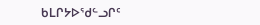ᑲᒪᒋᔭᐅᖁᓪᓗᒋᑦ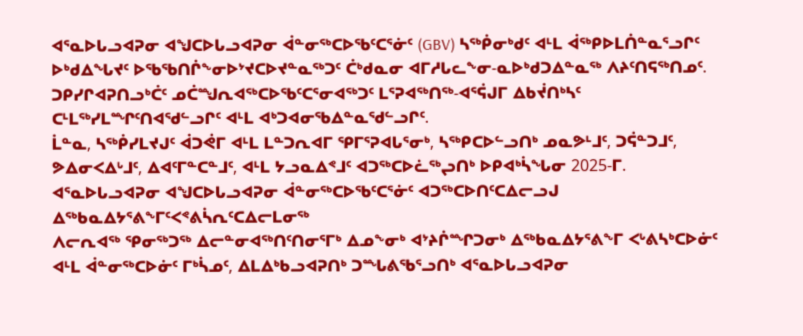ᐊᕐᓇᐅᒐᓗᐊᕈᓂ ᐊᖑᑕᐅᒐᓗᐊᕈᓂ ᐋᓐᓂᖅᑕᐅᖃᑦᑕᕐᓃᑦ (GBV) ᓴᖅᑮᓂᒃᑯᑦ ᐊᒻᒪ ᐋᖅᑭᐅᒪᑏᓐᓇᕐᓗᒋᑦ ᐅᒃᑯᐃᖓᔪᑦ ᐅᖃᖃᑎᒌᖕᓂᐅᔾᔪᑕᐅᔪᓐᓇᖅᑐᑦ ᑖᒃᑯᓇᓂ ᐊᒥᓱᒐᓚᖕᓂ-ᓇᐅᒃᑯᑐᐃᓐᓇᖅ ᐱᔨᑦᑎᕋᖅᑎᓄᑦ. ᑐᑭᓯᒋᐊᕈᑎᓗᒃᑖᑦ ᓄᑖᙳᕆᐊᖅᑕᐅᖃᑦᑕᕐᓂᐊᖅᑐᑦ ᒪᕐᕈᐊᖅᑎᖅ-ᐊᕐᕌᒍᒥ ᐃᑲᔫᑎᒃᓴᑦ ᑕᒻᒪᖅᓯᒪᙱᑦᑎᐊᖁᓪᓗᒋᑦ ᐊᒻᒪ ᐊᒃᑐᐊᓂᖃᐃᓐᓇᖁᓪᓗᒋᑦ.
ᒫᓐᓇ, ᓴᖅᑮᓯᒪᔪᒍᑦ ᐋᑐᕚᒥ ᐊᒻᒪ ᒪᓐᑐᕆᐊᒥ ᕿᒥᕐᕈᐊᒐᕐᓂᒃ, ᓴᖅᑭᑕᐅᓪᓗᑎᒃ ᓄᓇᕗᒻᒧᑦ, ᑐᕌᓐᑐᒧᑦ, ᕗᐃᓂᐸᐃᒡᒧᑦ, ᐃᐊᑦᒥᓐᑕᓐᒧᑦ, ᐊᒻᒪ ᔭᓗᓇᐃᕝᒧᑦ ᐊᑐᖅᑕᐅᓛᖅᖢᑎᒃ ᐅᑭᐊᒃᓵᖓᓂ 2025-ᒥ.
ᐊᕐᓇᐅᒐᓗᐊᕈᓂ ᐊᖑᑕᐅᒐᓗᐊᕈᓂ ᐋᓐᓂᖅᑕᐅᖃᑦᑕᕐᓃᑦ ᐊᑐᖅᑕᐅᑎᑦᑕᐃᓕᓗᒍ
ᐃᖅᑲᓇᐃᔭᕐᕕᖕᒥᑦᐸᕝᕕᓵᕆᑦᑕᐃᓕᒪᓂᖅ
ᐱᓕᕆᐊᖅ ᕿᓂᖅᑐᖅ ᐃᓕᓐᓂᐊᖅᑎᑦᑎᓂᕐᒥᒃ ᐃᓄᖕᓂᒃ ᐊᔾᔨᒌᙱᑐᓂᒃ ᐃᖅᑲᓇᐃᔭᕐᕕᖕᒥ ᐸᒡᕕᓴᒃᑕᐅᓃᑦ ᐊᒻᒪ ᐋᓐᓂᖅᑕᐅᓃᑦ ᒥᒃᓵᓄᑦ, ᐃᒪᐃᒃᑲᓗᐊᕈᑎᒃ ᑐᙵᕕᖃᕐᓗᑎᒃ ᐊᕐᓇᐅᒐᓗᐊᕈᓂ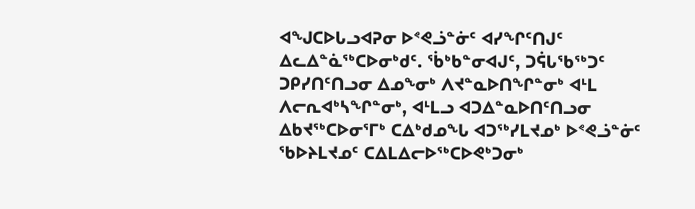ᐊᖑᑕᐅᒐᓗᐊᕈᓂ ᐅᕝᕙᓘᓐᓃᑦ ᐊᓯᖏᑦᑎᒍᑦ ᐃᓚᐃᓐᓈᖅᑕᐅᓂᒃᑯᑦ. ᖄᒃᑲᓐᓂᐊᒍᑦ, ᑐᕌᒐᖃᖅᑐᑦ ᑐᑭᓯᑎᑦᑎᓗᓂ ᐃᓄᖕᓂᒃ ᐱᔪᓐᓇᐅᑎᖏᓐᓂᒃ ᐊᒻᒪ ᐱᓕᕆᐊᒃᓴᖏᓐᓂᒃ, ᐊᒻᒪᓗ ᐊᑐᐃᓐᓇᐅᑎᑦᑎᓗᓂ ᐃᑲᔪᖅᑕᐅᓂᕐᒥᒃ ᑕᐃᒃᑯᓄᖓ ᐊᑐᖅᓯᒪᔪᓄᒃ ᐅᕝᕙᓘᓐᓃᑦ ᖃᐅᔨᒪᔪᓄᑦ ᑕᐃᒪᐃᓕᐅᖅᑕᐅᕙᒃᑐᓂᒃ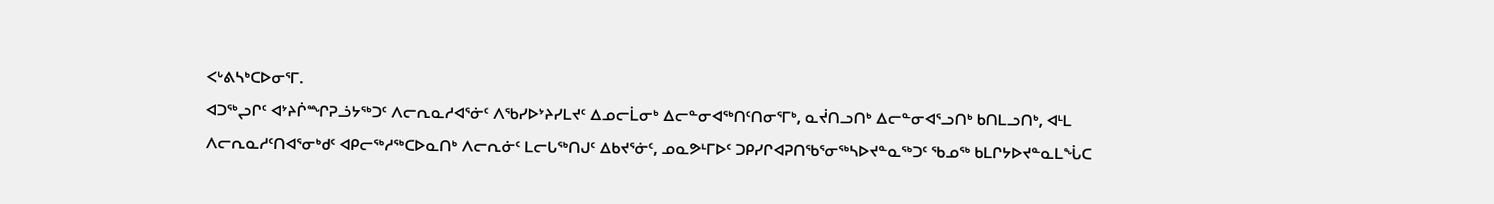ᐸᒡᕕᓴᒃᑕᐅᓂᕐᒥ.
ᐊᑐᖅᖢᒋᑦ ᐊᔾᔨᒌᙱᕈᓘᔭᖅᑐᑦ ᐱᓕᕆᓇᓱᐊᕐᓃᑦ ᐱᖃᓯᐅᔾᔨᓯᒪᔪᑦ ᐃᓄᓕᒫᓂᒃ ᐃᓕᓐᓂᐊᖅᑎᑦᑎᓂᕐᒥᒃ, ᓇᔫᑎᓗᑎᒃ ᐃᓕᓐᓂᐊᕐᓗᑎᒃ ᑲᑎᒪᓗᑎᒃ, ᐊᒻᒪ ᐱᓕᕆᓇᓱᑦᑎᐊᕐᓂᒃᑯᑦ ᐊᑭᓕᖅᓱᖅᑕᐅᓇᑎᒃ ᐱᓕᕆᓃᑦ ᒪᓕᒐᖅᑎᒍᑦ ᐃᑲᔪᕐᓃᑦ, ᓄᓇᕗᒻᒥᐅᑦ ᑐᑭᓯᒋᐊᕈᑎᖃᕐᓂᖅᓴᐅᔪᓐᓇᖅᑐᑦ ᖃᓄᖅ ᑲᒪᒋᔭᐅᔪᓐᓇᒪᖔᑕ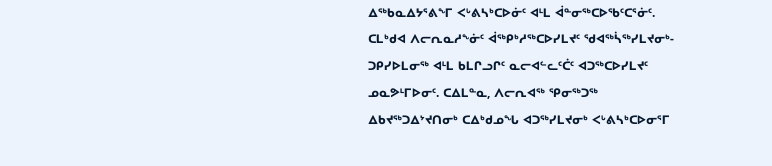ᐃᖅᑲᓇᐃᔭᕐᕕᖕᒥ ᐸᒡᕕᓴᒃᑕᐅᓃᑦ ᐊᒻᒪ ᐋᓐᓂᖅᑕᐅᖃᑦᑕᕐᓃᑦ. ᑕᒪᒃᑯᐊ ᐱᓕᕆᓇᓱᖕᓃᑦ ᐋᖅᑭᒃᓱᖅᑕᐅᓯᒪᔪᑦ ᖁᐊᖅᓵᖅᓯᒪᔪᓂᒃ-ᑐᑭᓯᐅᒪᓂᖅ ᐊᒻᒪ ᑲᒪᒋᓗᒋᑦ ᓇᓕᐊᓪᓚᑦᑖᑦ ᐊᑐᖅᑕᐅᓯᒪᔪᑦ ᓄᓇᕗᒻᒥᐅᓂᑦ. ᑕᐃᒪᓐᓇ, ᐱᓕᕆᐊᖅ ᕿᓂᖅᑐᖅ ᐃᑲᔪᖅᑐᐃᔾᔪᑎᓂᒃ ᑕᐃᒃᑯᓄᖓ ᐊᑐᖅᓯᒪᔪᓂᒃ ᐸᒡᕕᓴᒃᑕᐅᓂᕐᒥ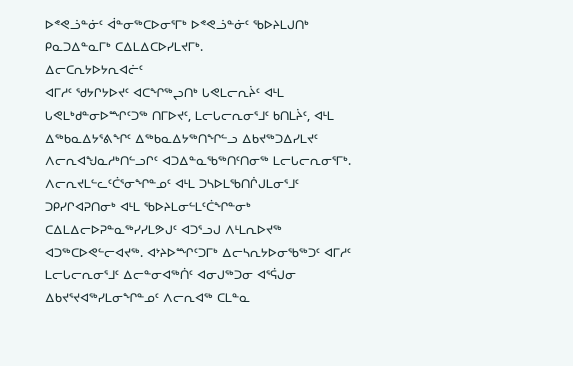ᐅᕝᕙᓘᓐᓃᑦ ᐋᓐᓂᖅᑕᐅᓂᕐᒥᒃ ᐅᕝᕙᓘᓐᓃᑦ ᖃᐅᔨᒪᒍᑎᒃ ᑭᓇᑐᐃᓐᓇᒥᒃ ᑕᐃᒪᐃᑕᐅᓯᒪᔪᒥᒃ.
ᐃᓕᑕᕆᔭᐅᔭᕆᐊᓖᑦ
ᐊᒥᓱᑦ ᖁᔭᒋᔭᐅᔪᑦ ᐊᑕᖏᖅᖢᑎᒃ ᒐᕙᒪᓕᕆᔩᑦ ᐊᒻᒪ ᒐᕙᒪᒃᑯᓐᓂᐅᙱᑦᑐᖅ ᑎᒥᐅᔪᑦ, ᒪᓕᒐᓕᕆᓂᕐᒧᑦ ᑲᑎᒪᔩᑦ, ᐊᒻᒪ ᐃᖅᑲᓇᐃᔭᕐᕕᖏᑦ ᐃᖅᑲᓇᐃᔭᖅᑎᖏᓪᓗ ᐃᑲᔪᖅᑐᐃᓯᒪᔪᑦ ᐱᓕᕆᐊᖑᓇᓱᒃᑎᓪᓗᒋᑦ ᐊᑐᐃᓐᓇᖃᖅᑎᑦᑎᓂᖅ ᒪᓕᒐᓕᕆᓂᕐᒥᒃ. ᐱᓕᕆᔪᒪᓪᓚᑦᑖᕐᓂᖏᓐᓄᑦ ᐊᒻᒪ ᑐᓴᐅᒪᖃᑎᒌᒍᒪᓂᕐᒧᑦ ᑐᑭᓯᒋᐊᕈᑎᓂᒃ ᐊᒻᒪ ᖃᐅᔨᒪᓂᓪᒪᑦᑖᖏᓐᓂᒃ ᑕᐃᒪᐃᓕᐅᕈᓐᓇᖅᓯᓯᒪᕗᒍᑦ ᐊᑐᕐᓗᒍ ᐱᒻᒪᕆᐅᔪᖅ ᐊᑐᖅᑕᐅᕙᓪᓕᐊᔪᖅ. ᐊᔾᔨᐅᙱᑦᑐᒥᒃ ᐃᓕᓴᕆᔭᐅᓂᖃᖅᑐᑦ ᐊᒥᓱᑦ ᒪᓕᒐᓕᕆᓂᕐᒧᑦ ᐃᓕᓐᓂᐊᖅᑏᑦ ᐊᓂᒍᖅᑐᓂ ᐊᕐᕌᒍᓂ ᐃᑲᔪᕐᔪᐊᖅᓯᒪᓂᖏᓐᓄᑦ ᐱᓕᕆᐊᖅ ᑕᒪᓐᓇ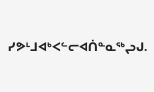ᓯᕗᒻᒧᐊᒃᐸᓪᓕᐊᑏᓐᓇᖅᖢᒍ.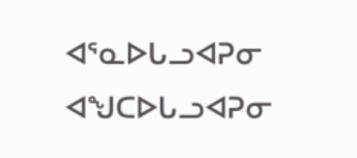ᐊᕐᓇᐅᒐᓗᐊᕈᓂ ᐊᖑᑕᐅᒐᓗᐊᕈᓂ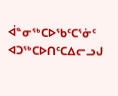ᐋᓐᓂᖅᑕᐅᖃᑦᑕᕐᓃᑦ ᐊᑐᖅᑕᐅᑎᑦᑕᐃᓕᓗᒍ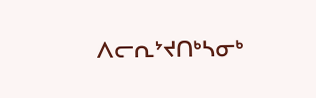ᐱᓕᕆᔾᔪᑎᒃᓴᓂᒃ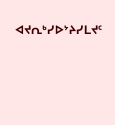ᐊᔪᕆᒃᓯᐅᔾᔨᓯᒪᔪᑦ